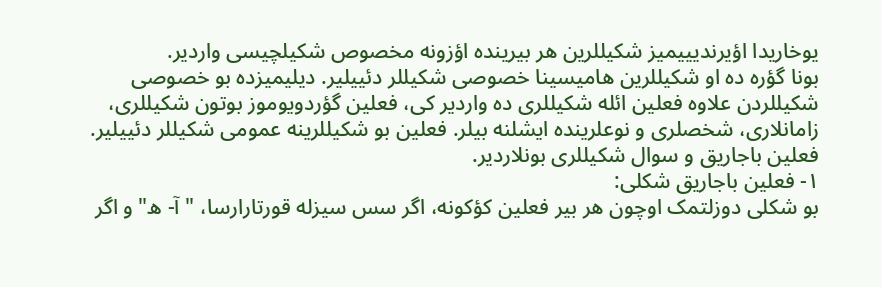یوخاریدا اؤیرندیییمیز شکیللرین هر بیرینده اؤزونه مخصوص شکیلچیسی واردیر.
بونا گؤره ده او شکیللرین هامیسینا خصوصی شکیللر دئییلیر. دیلیمیزده بو خصوصی شکیللردن علاوه فعلین ائله شکیللری ده واردیر کی، فعلین گؤردویوموز بوتون شکیللری، زامانلاری، شخصلری و نوعلرینده ایشلنه بیلر. فعلین بو شکیللرینه عمومی شکیللر دئییلیر. فعلین باجاریق و سوال شکیللری بونلاردیر.
١- فعلین باجاریق شکلی:
بو شکلی دوزلتمک اوچون هر بیر فعلین کؤکونه، اگر سس سیزله قورتارارسا، "آ- ه" و اگر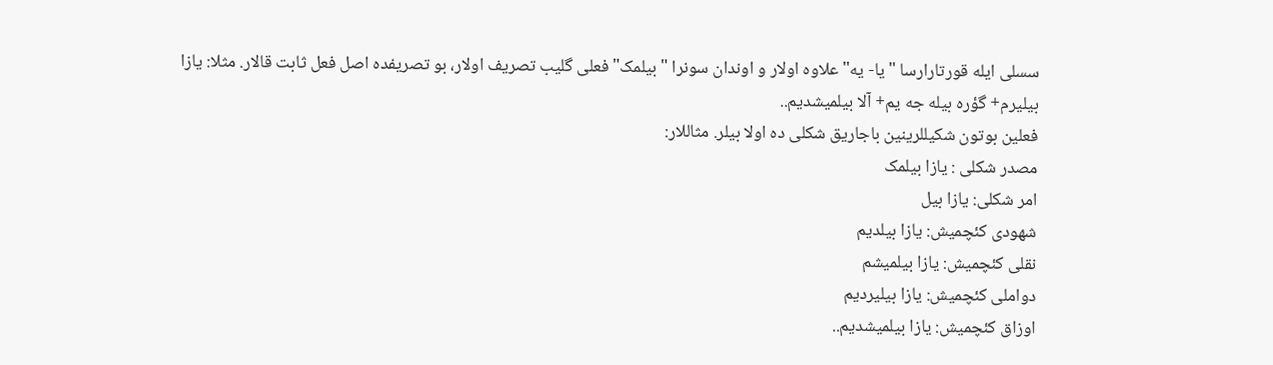سسلی ایله قورتارارسا "یا- یه" علاوه اولار و اوندان سونرا "بیلمک" فعلی گلیب تصریف اولار، بو تصریفده اصل فعل ثابت قالار. مثلا: یازا بیلیرم+ گؤره بیله جه یم+ آلا بیلمیشدیم..
فعلین بوتون شکیللرینین باجاریق شکلی ده اولا بیلر. مثاللار:
مصدر شکلی : یازا بیلمک
امر شکلی: یازا بیل
شهودی کئچمیش: یازا بیلدیم
نقلی کئچمیش: یازا بیلمیشم
دواملی کئچمیش: یازا بیلیردیم
اوزاق کئچمیش: یازا بیلمیشدیم..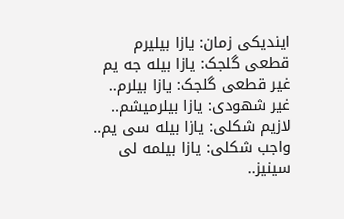ایندیکی زمان: یازا بیلیرم
قطعی گلجک: یازا بیله جه یم
غیر قطعی گلجک: یازا بیلرم..
غیر شهودی: یازا بیلرمیشم..
لازیم شکلی: یازا بیله سی یم..
واجب شکلی: یازا بیلمه لی سینیز..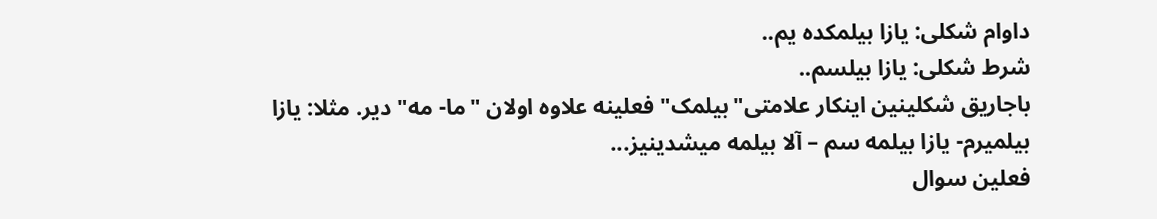داوام شکلی: یازا بیلمکده یم..
شرط شکلی: یازا بیلسم..
باجاریق شکلینین اینکار علامتی"بیلمک" فعلینه علاوه اولان "ما- مه" دیر. مثلا: یازا بیلمیرم- یازا بیلمه سم – آلا بیلمه میشدینیز...
فعلین سوال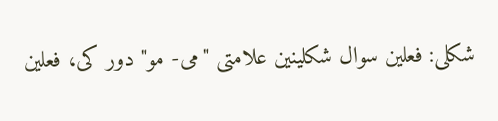شکلی: فعلین سوال شکلینین علامتی "می- مو" دور کی، فعلین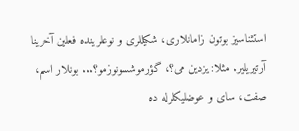استثناسیز بوتون زامانلاری، شکیللری و نوعلرینده فعلین آخرینا آرتیریلیر. مثلا: یزدین می؟، گؤرموشسونوزمو؟... بونلار اسم، صفت، سای و عوضلیکلرله ده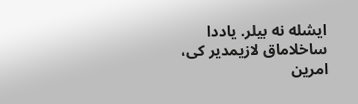ایشله نه بیلر. یاددا ساخلاماق لازیمدیر کی، امرین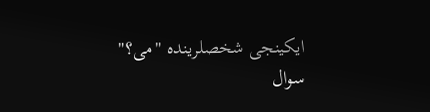ایکینجی شخصلرینده "می؟" سوال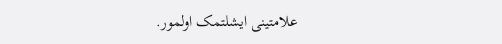علامتینی ایشلتمک اولمور.